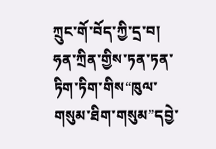ཀྲུང་གོ་བོད་ཀྱི་དྲ་བ།
ཧན་ཀྲིན་གྱིས་ཏན་ཏན་ཏིག་ཏིག་གིས“ཁུལ་གསུམ་ཐིག་གསུམ”དབྱེ་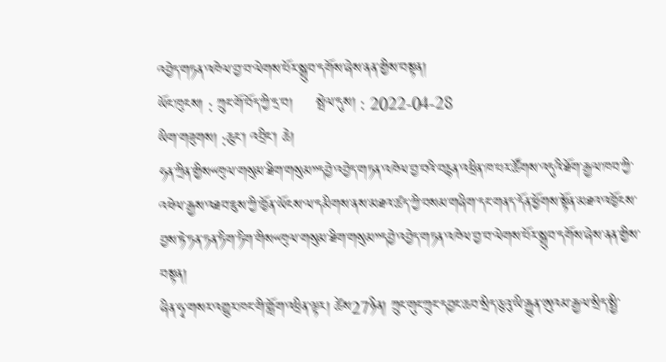འབྱེད་གཏན་འཁེལ་བྱ་བ་ལེགས་པོར་སྒྲུབ་དགོས་ཞེས་ནན་གྱིས་བསྟན།
ཡོང་ཁུངས། : ཀྲུང་གོ་བོད་ཀྱི་དྲ་བ།     སྤེལ་དུས། : 2022-04-28
ཡིག་གཟུགས། :ཆུང་། འབྲིང་། ཆེ།
ཧན་ཀྲིན་གྱིས“ཁུལ་གསུམ་ཐིག་གསུམ”དབྱེ་འབྱེད་གཏན་འཁེལ་བྱ་བའི་བརྙན་འཕྲིན་ཁ་པར་ཚོགས་འདུའི་ཐོག་རྒྱལ་ཁབ་ཀྱི་འཕེལ་རྒྱས་འཐབ་ཇུས་ཀྱི་ཁྱོན་ཡོངས་ལ་དམིགས་ནས་མཐའ་ཚད་ཀྱི་བསམ་གཞིག་དང་གནད་དོན་ཕྱོགས་སྟོན་མཐའ་འཁྱོངས་བྱས་ཏེ་ཏན་ཏན་ཏིག་ཏིག་གིས“ཁུལ་གསུམ་ཐིག་གསུམ”དབྱེ་འབྱེད་གཏན་འཁེལ་བྱ་བ་ལེགས་པོར་སྒྲུབ་དགོས་ཞེས་ནན་གྱིས་བསྟན།
ཞིན་ཧྭ་གསར་འགྱུར་ཁང་གི་གློག་འཕྲིན་ལྟར། ཚེས27ཉིན། ཀྲུང་གུང་ཀྲུང་དབྱང་ཆབ་སྲིད་ཅུའུ་ཡི་རྒྱུན་ཨུའམ་རྒྱལ་སྲིད་སྤྱི་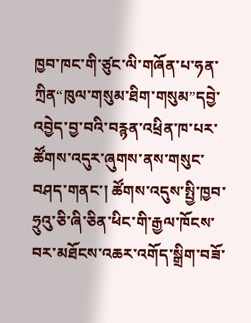ཁྱབ་ཁང་གི་ཙུང་ལི་གཞོན་པ་ཧན་ཀྲིན“ཁུལ་གསུམ་ཐིག་གསུམ”དབྱེ་འབྱེད་བྱ་བའི་བརྙན་འཕྲིན་ཁ་པར་ཚོགས་འདུར་ཞུགས་ནས་གསུང་བཤད་གནང་། ཚོགས་འདུས་སྤྱི་ཁྱབ་ཧྲུའུ་ཅི་ཞི་ཅིན་ཕིང་གི་རྒྱལ་ཁོངས་བར་མཐོངས་འཆར་འགོད་སྒྲིག་བཟོ་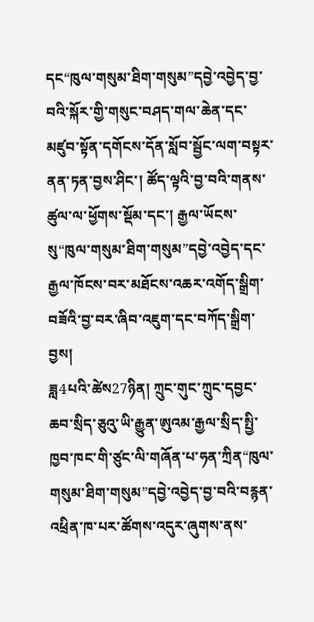དང“ཁུལ་གསུམ་ཐིག་གསུམ”དབྱེ་འབྱེད་བྱ་བའི་སྐོར་གྱི་གསུང་བཤད་གལ་ཆེན་དང་མཛུབ་སྟོན་དགོངས་དོན་སློབ་སྦྱོང་ལག་བསྟར་ནན་ཏན་བྱས་ཤིང་། ཚོད་ལྟའི་བྱ་བའི་གནས་ཚུལ་ལ་ཕྱོགས་སྡོམ་དང་། རྒྱལ་ཡོངས་སུ“ཁུལ་གསུམ་ཐིག་གསུམ”དབྱེ་འབྱེད་དང་རྒྱལ་ཁོངས་བར་མཐོངས་འཆར་འགོད་སྒྲིག་བཟོའི་བྱ་བར་ཞིབ་འཇུག་དང་བཀོད་སྒྲིག་བྱས།
ཟླ4པའི་ཚེས27ཉིན། ཀྲུང་གུང་ཀྲུང་དབྱང་ཆབ་སྲིད་ཅུའུ་ཡི་རྒྱུན་ཨུའམ་རྒྱལ་སྲིད་སྤྱི་ཁྱབ་ཁང་གི་ཙུང་ལི་གཞོན་པ་ཧན་ཀྲིན“ཁུལ་གསུམ་ཐིག་གསུམ”དབྱེ་འབྱེད་བྱ་བའི་བརྙན་འཕྲིན་ཁ་པར་ཚོགས་འདུར་ཞུགས་ནས་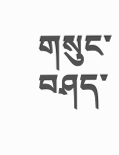གསུང་བཤད་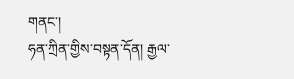གནང་།
ཧན་ཀྲིན་གྱིས་བསྟན་དོན། རྒྱལ་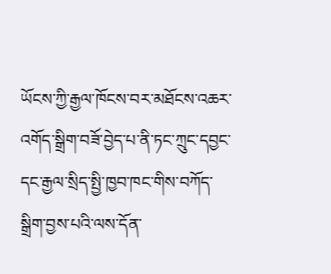ཡོངས་ཀྱི་རྒྱལ་ཁོངས་བར་མཐོངས་འཆར་འགོད་སྒྲིག་བཟོ་བྱེད་པ་ནི་ཏང་ཀྲུང་དབྱང་དང་རྒྱལ་སྲིད་སྤྱི་ཁྱབ་ཁང་གིས་བཀོད་སྒྲིག་བྱས་པའི་ལས་དོན་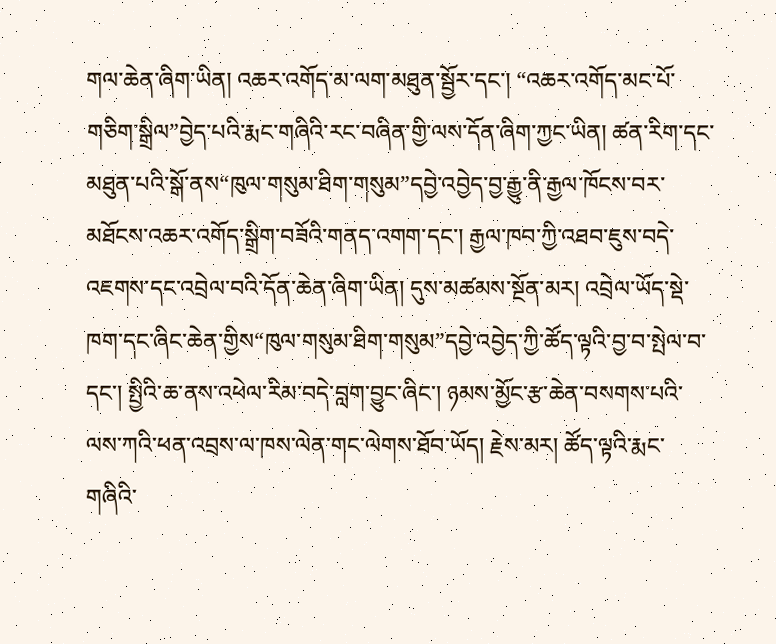གལ་ཆེན་ཞིག་ཡིན། འཆར་འགོད་མ་ལག་མཐུན་སྦྱོར་དང་། “འཆར་འགོད་མང་པོ་གཅིག་སྒྲིལ”བྱེད་པའི་རྨང་གཞིའི་རང་བཞིན་གྱི་ལས་དོན་ཞིག་ཀྱང་ཡིན། ཚན་རིག་དང་མཐུན་པའི་སྒོ་ནས“ཁུལ་གསུམ་ཐིག་གསུམ”དབྱེ་འབྱེད་བྱ་རྒྱུ་ནི་རྒྱལ་ཁོངས་བར་མཐོངས་འཆར་འགོད་སྒྲིག་བཟོའི་གནད་འགག་དང་། རྒྱལ་ཁབ་ཀྱི་འཐབ་ཇུས་བདེ་འཇགས་དང་འབྲེལ་བའི་དོན་ཆེན་ཞིག་ཡིན། དུས་མཚམས་སྔོན་མར། འབྲེལ་ཡོད་སྡེ་ཁག་དང་ཞིང་ཆེན་གྱིས“ཁུལ་གསུམ་ཐིག་གསུམ”དབྱེ་འབྱེད་ཀྱི་ཚོད་ལྟའི་བྱ་བ་སྤེལ་བ་དང་། སྤྱིའི་ཆ་ནས་འཕེལ་རིམ་བདེ་བླག་བྱུང་ཞིང་། ཉམས་མྱོང་རྩ་ཆེན་བསགས་པའི་ལས་ཀའི་ཕན་འབྲས་ལ་ཁས་ལེན་གང་ལེགས་ཐོབ་ཡོད། རྗེས་མར། ཚོད་ལྟའི་རྨང་གཞིའི་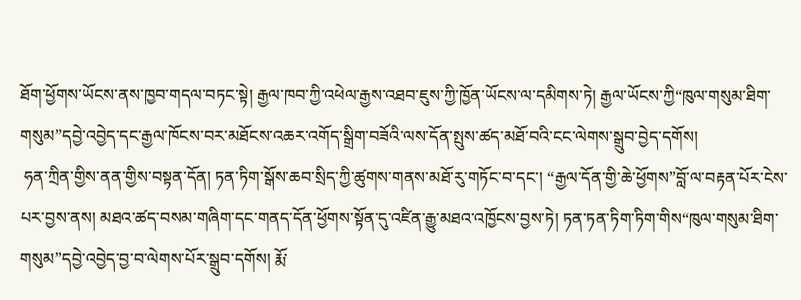ཐོག་ཕྱོགས་ཡོངས་ནས་ཁྱབ་གདལ་བཏང་སྟེ། རྒྱལ་ཁབ་ཀྱི་འཕེལ་རྒྱས་འཐབ་ཇུས་ཀྱི་ཁྱོན་ཡོངས་ལ་དམིགས་ཏེ། རྒྱལ་ཡོངས་ཀྱི“ཁུལ་གསུམ་ཐིག་གསུམ”དབྱེ་འབྱེད་དང་རྒྱལ་ཁོངས་བར་མཐོངས་འཆར་འགོད་སྒྲིག་བཟོའི་ལས་དོན་སྤུས་ཚད་མཐོ་བའི་ངང་ལེགས་སྒྲུབ་བྱེད་དགོས།
 ཧན་ཀྲིན་གྱིས་ནན་གྱིས་བསྟན་དོན། ཏན་ཏིག་སྒོས་ཆབ་སྲིད་ཀྱི་ཚུགས་གནས་མཐོ་རུ་གཏོང་བ་དང་། “རྒྱལ་དོན་གྱི་ཆེ་ཕྱོགས”བློ་ལ་བརྟན་པོར་ངེས་པར་བྱས་ནས། མཐའ་ཚད་བསམ་གཞིག་དང་གནད་དོན་ཕྱོགས་སྟོན་དུ་འཛིན་རྒྱུ་མཐའ་འཁྱོངས་བྱས་ཏེ། ཏན་ཏན་ཏིག་ཏིག་གིས“ཁུལ་གསུམ་ཐིག་གསུམ”དབྱེ་འབྱེད་བྱ་བ་ལེགས་པོར་སྒྲུབ་དགོས། རྨོ་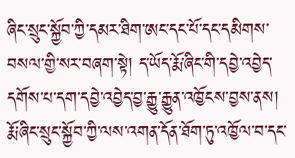ཞིང་སྲུང་སྐྱོབ་ཀྱི་དམར་ཐིག་ཨང་དང་པོ་དང་དམིགས་བསལ་གྱི་སར་བཞག་སྟེ། ད་ཡོད་རྨོ་ཞིང་གི་དབྱེ་འབྱེད་དགོས་པ་དག་དབྱེ་འབྱེད་བྱ་རྒྱུ་རྒྱུན་འཁྱོངས་བྱས་ནས། རྨོ་ཞིང་སྲུང་སྐྱོབ་ཀྱི་ལས་འགན་དོན་ཐོག་ཏུ་འཁྱོལ་བ་དང་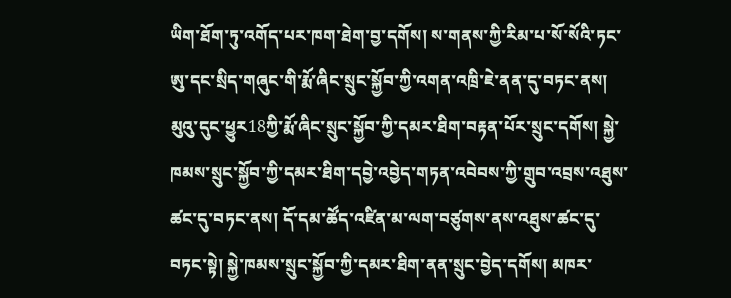ཡིག་ཐོག་ཏུ་འགོད་པར་ཁག་ཐེག་བྱ་དགོས། ས་གནས་ཀྱི་རིམ་པ་སོ་སོའི་ཏང་ཨུ་དང་སྲིད་གཞུང་གི་རྨོ་ཞིང་སྲུང་སྐྱོབ་ཀྱི་འགན་འཁྲི་ཇེ་ནན་དུ་བཏང་ནས། མུའུ་དུང་ཕྱུར18ཀྱི་རྨོ་ཞིང་སྲུང་སྐྱོབ་ཀྱི་དམར་ཐིག་བརྟན་པོར་སྲུང་དགོས། སྐྱེ་ཁམས་སྲུང་སྐྱོབ་ཀྱི་དམར་ཐིག་དབྱེ་འབྱེད་གཏན་འབེབས་ཀྱི་གྲུབ་འབྲས་འཐུས་ཚང་དུ་བཏང་ནས། དོ་དམ་ཚོད་འཛིན་མ་ལག་བཙུགས་ནས་འཐུས་ཚང་དུ་བཏང་སྟེ། སྐྱེ་ཁམས་སྲུང་སྐྱོབ་ཀྱི་དམར་ཐིག་ནན་སྲུང་བྱེད་དགོས། མཁར་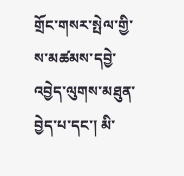གྲོང་གསར་སྤེལ་གྱི་ས་མཚམས་དབྱེ་འབྱེད་ལུགས་མཐུན་བྱེད་པ་དང་། མི་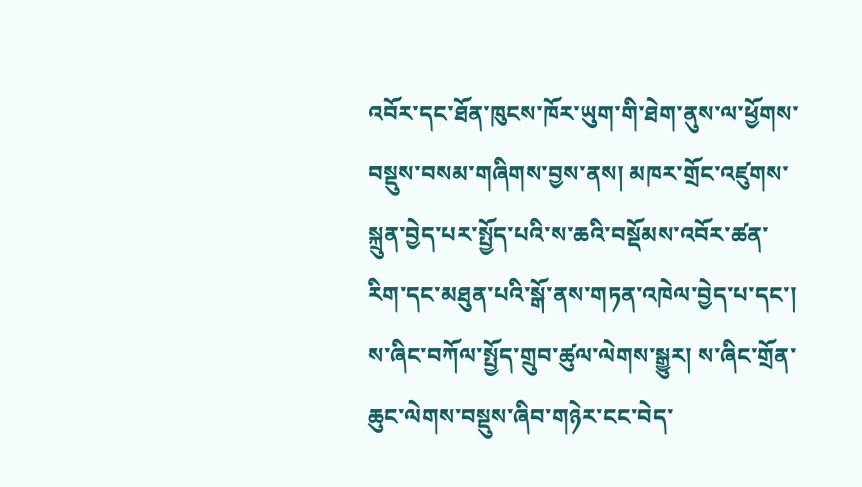འབོར་དང་ཐོན་ཁུངས་ཁོར་ཡུག་གི་ཐེག་ནུས་ལ་ཕྱོགས་བསྡུས་བསམ་གཞིགས་བྱས་ནས། མཁར་གྲོང་འཛུགས་སྐྲུན་བྱེད་པར་སྤྱོད་པའི་ས་ཆའི་བསྡོམས་འབོར་ཚན་རིག་དང་མཐུན་པའི་སྒོ་ནས་གཏན་འཁེལ་བྱེད་པ་དང་། ས་ཞིང་བཀོལ་སྤྱོད་གྲུབ་ཚུལ་ལེགས་སྒྱུར། ས་ཞིང་གྲོན་ཆུང་ལེགས་བསྡུས་ཞིབ་གཉེར་ངང་བེད་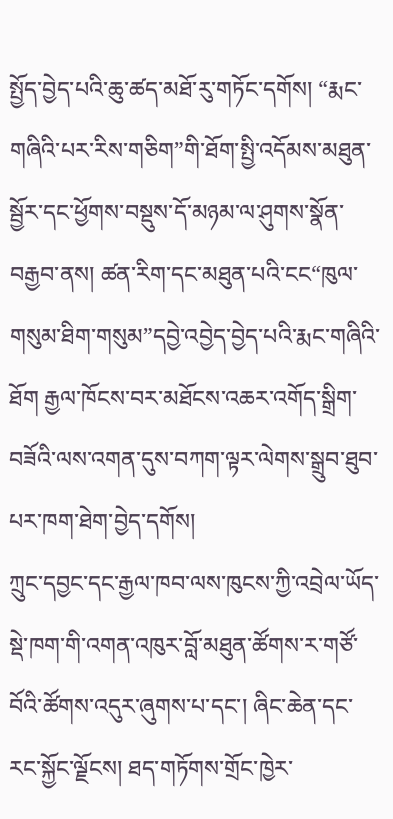སྤྱོད་བྱེད་པའི་ཆུ་ཚད་མཐོ་རུ་གཏོང་དགོས། “རྨང་གཞིའི་པར་རིས་གཅིག”གི་ཐོག་སྤྱི་འདོམས་མཐུན་སྦྱོར་དང་ཕྱོགས་བསྡུས་དོ་མཉམ་ལ་ཤུགས་སྣོན་བརྒྱབ་ནས། ཚན་རིག་དང་མཐུན་པའི་ངང“ཁུལ་གསུམ་ཐིག་གསུམ”དབྱེ་འབྱེད་བྱེད་པའི་རྨང་གཞིའི་ཐོག རྒྱལ་ཁོངས་བར་མཐོངས་འཆར་འགོད་སྒྲིག་བཟོའི་ལས་འགན་དུས་བཀག་ལྟར་ལེགས་སྒྲུབ་ཐུབ་པར་ཁག་ཐེག་བྱེད་དགོས།
ཀྲུང་དབྱང་དང་རྒྱལ་ཁབ་ལས་ཁུངས་ཀྱི་འབྲེལ་ཡོད་སྡེ་ཁག་གི་འགན་འཁུར་བློ་མཐུན་ཚོགས་ར་གཙོ་བོའི་ཚོགས་འདུར་ཞུགས་པ་དང་། ཞིང་ཆེན་དང་རང་སྐྱོང་ལྗོངས། ཐད་གཏོགས་གྲོང་ཁྱེར་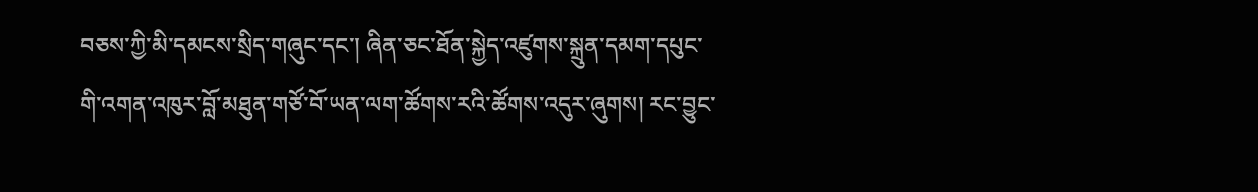བཅས་ཀྱི་མི་དམངས་སྲིད་གཞུང་དང་། ཞིན་ཅང་ཐོན་སྐྱེད་འཛུགས་སྐྲུན་དམག་དཔུང་གི་འགན་འཁུར་བློ་མཐུན་གཙོ་བོ་ཡན་ལག་ཚོགས་རའི་ཚོགས་འདུར་ཞུགས། རང་བྱུང་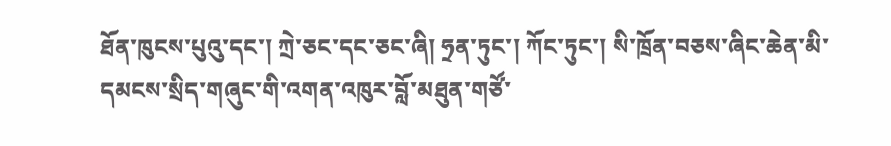ཐོན་ཁུངས་པུའུ་དང་། ཀྲེ་ཅང་དང་ཅང་ཞི། ཧྲན་ཏུང་། ཀོང་ཏུང་། སི་ཁྲོན་བཅས་ཞིང་ཆེན་མི་དམངས་སྲིད་གཞུང་གི་འགན་འཁུར་བློ་མཐུན་གཙོ་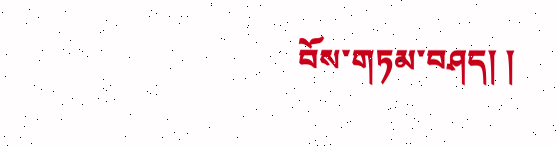བོས་གཏམ་བཤད། །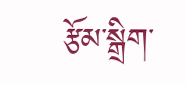རྩོམ་སྒྲིག་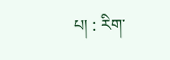པ། : རིག་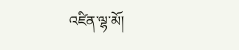འཛིན་ལྷ་མོ།